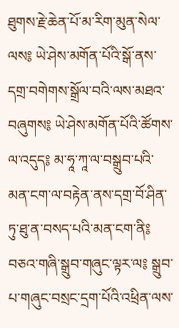ཐུགས་རྗེ་ཆེན་པོ་མ་རིག་མུན་སེལ་ལས༔ ཡེ་ཤེས་མགོན་པོའི་སྒོ་ནས་དགྲ་བགེགས་སྒྲོལ་བའི་ལས་མཐའ་བཞུགས༔ ཡེ་ཤེས་མགོན་པོའི་ཚོགས་ལ་འདུད༔ མ་ཧཱ་ཀཱ་ལ་བསྒྲུབ་པའི་མན་ངག་ལ་བརྟེན་ནས་དགྲ་བོ་ཤིན་ཏུ་ཐུ་ན་བསད་པའི་མན་ངག་ནི༔ བཅའ་གཞི་སྒྲུབ་གཞུང་ལྟར་ལ༔ སྒྲུབ་པ་གཞུང་བསྲང་དྲག་པོའི་འཕྲིན་ལས་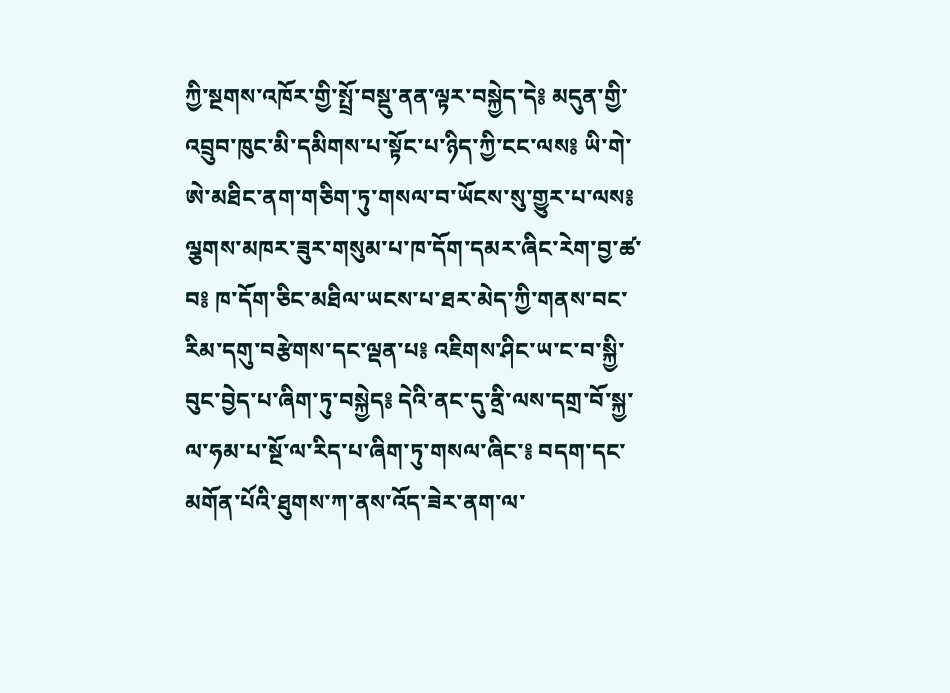ཀྱི་སྔགས་འཁོར་གྱི་སྤྲོ་བསྡུ་ནན་ལྟར་བསྐྱེད་དེ༔ མདུན་གྱི་འབྲུབ་ཁུང་མི་དམིགས་པ་སྟོང་པ་ཉིད་ཀྱི་ངང་ལས༔ ཡི་གེ་ཨེ་མཐིང་ནག་གཅིག་ཏུ་གསལ་བ་ཡོངས་སུ་གྱུར་པ་ལས༔ ལྕགས་མཁར་ཟུར་གསུམ་པ་ཁ་དོག་དམར་ཞིང་རེག་བྱ་ཚ་བ༔ ཁ་དོག་ཅིང་མཐིལ་ཡངས་པ་ཐར་མེད་ཀྱི་གནས་བང་རིམ་དགུ་བརྩེགས་དང་ལྡན་པ༔ འཇིགས་ཤིང་ཡ་ང་བ་སྐྱི་བུང་བྱེད་པ་ཞིག་ཏུ་བསྐྱེད༔ དེའི་ནང་དུ་ནྲི་ལས་དགྲ་བོ་སྐྱ་ལ་ཧམ་པ་སྔོ་ལ་རིད་པ་ཞིག་ཏུ་གསལ་ཞིང་༔ བདག་དང་མགོན་པོའི་ཐུགས་ཀ་ནས་འོད་ཟེར་ནག་ལ་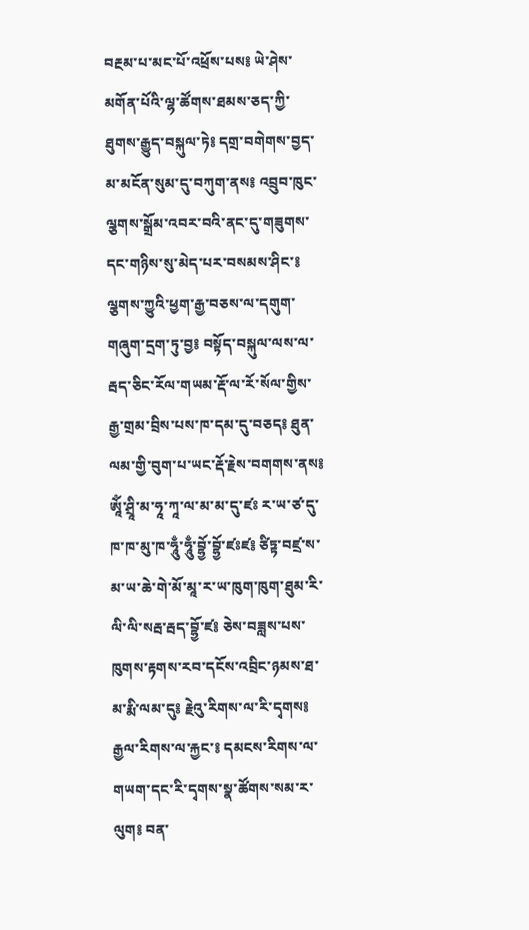བརྔམ་པ་མང་པོ་འཕྲོས་པས༔ ཡེ་ཤེས་མགོན་པོའི་ལྷ་ཚོགས་ཐམས་ཅད་ཀྱི་ཐུགས་རྒྱུད་བསྐུལ་ཏེ༔ དགྲ་བགེགས་བྱད་མ་མངོན་སུམ་དུ་བཀུག་ནས༔ འབྲུབ་ཁུང་ལྕགས་སྒྲོམ་འབར་བའི་ནང་དུ་གཟུགས་དང་གཉིས་སུ་མེད་པར་བསམས་ཤིང་༔ ལྕགས་ཀྱུའི་ཕྱག་རྒྱ་བཅས་ལ་དགུག་གཞུག་དྲག་ཏུ་བྱ༔ བསྟོད་བསྐུལ་ལས་ལ་རྦད་ཅིང་རོལ་གཡམ་རྡོ་ལ་རོ་སོལ་གྱིས་རྒྱ་གྲམ་བྲིས་པས་ཁ་དམ་དུ་བཅད༔ ཐུན་ལམ་གྱི་བུག་པ་ཡང་རྡོ་རྗེས་བགགས་ནས༔ ཨཱོཾ་ཤྲཱི་མ་ཧཱ་ཀཱ་ལ་མ་མ་དུ་ཛཿ ར་ཡ་ཙ་དུ་ཁ་ཁ་མུ་ཁ་ཧཱུྃ་ཧཱུྃ་བྷྱོ་བྷྱོ་ཛཿཛ༔ ཙིཏྟ་བཛྲ་ས་མ་ཡ་ཆེ་གེ་མོ་མཱ་ར་ཡ་ཁུག་ཁུག་ཐུམ་རི་ལི་ལི་སརྦ་རྦད་བྷྱོ་ཛ༔ ཅེས་བཟླས་པས་ཁུགས་རྟགས་རབ་དངོས་འབྲིང་ཉམས་ཐ་མ་རྨི་ལམ་དུ༔ རྗེའུ་རིགས་ལ་རི་དྭགས༔ རྒྱལ་རིགས་ལ་རྐྱང་༔ དམངས་རིགས་ལ་གཡག་དང་རི་དྭགས་སྣ་ཚོགས་སམ་ར་ལུག༔ བན་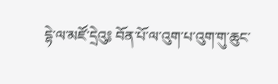དྷེ་ལ་མཛོ་དྲེའུ༔ བོན་པོ་ལ་འུག་པ་འུག་གུ་ཆུང་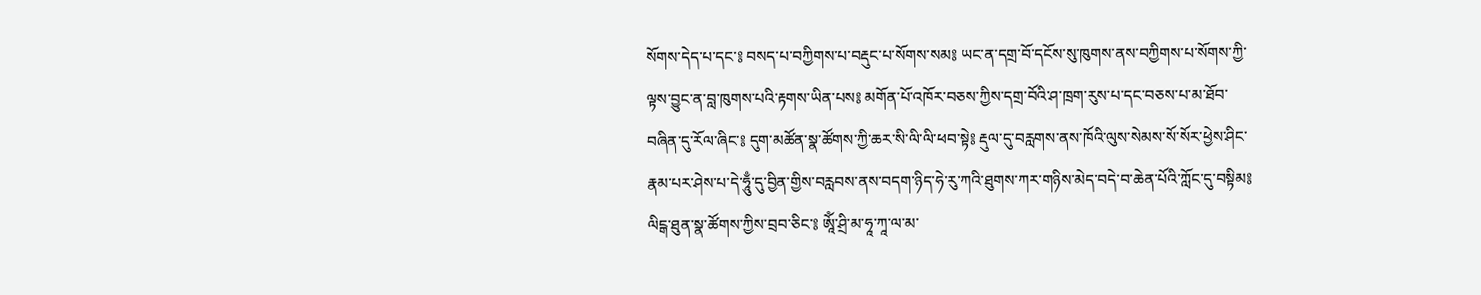སོགས་དེད་པ་དང་༔ བསད་པ་བཀྱིགས་པ་བརྡུང་པ་སོགས་སམ༔ ཡང་ན་དགྲ་བོ་དངོས་སུ་ཁུགས་ནས་བཀྱིགས་པ་སོགས་ཀྱི་ལྟས་བྱུང་ན་བླ་ཁུགས་པའི་རྟགས་ཡིན་པས༔ མགོན་པོ་འཁོར་བཅས་ཀྱིས་དགྲ་བོའི་ཤ་ཁྲག་རུས་པ་དང་བཅས་པ་མ་ཐོབ་བཞིན་དུ་རོལ་ཞིང་༔ དུག་མཚོན་སྣ་ཚོགས་ཀྱི་ཆར་སི་ལི་ལི་ཕབ་སྟེ༔ རྡུལ་དུ་བརླགས་ནས་ཁོའི་ལུས་སེམས་སོ་སོར་ཕྱེས་ཤིང་རྣམ་པར་ཤེས་པ་དེ་ཧཱུྃ་དུ་བྱིན་གྱིས་བརླབས་ནས་བདག་ཉིད་ཧེ་རུ་ཀའི་ཐུགས་ཀར་གཉིས་མེད་བདེ་བ་ཆེན་པོའི་ཀློང་དུ་བསྟིམ༔ ལིངྒ་ཐུན་སྣ་ཚོགས་ཀྱིས་བྲབ་ཅིང་༔ ཨཱོཾ་ཤྲི་མ་ཧཱ་ཀཱ་ལ་མ་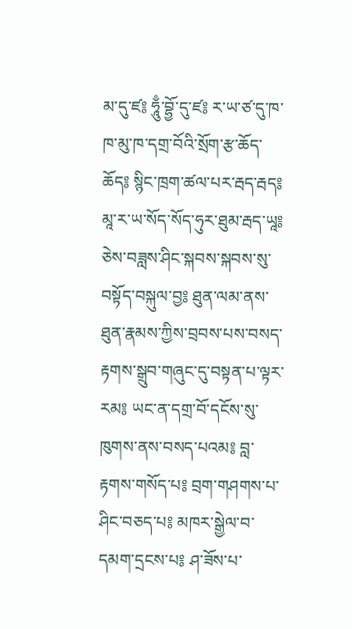མ་དུ་ཛ༔ ཧཱུྃ་བྷྱོ་དུ་ཛ༔ ར་ཡ་ཙ་དུ་ཁ་ཁ་མུ་ཁ་དགྲ་བོའི་སྲོག་རྩ་ཆོད་ཆོད༔ སྙིང་ཁྲག་ཚལ་པར་རྦད་རྦད༔ མཱ་ར་ཡ་སོད་སོད་ཧུར་ཐུམ་རྦད་ཡཱ༔ ཅེས་བཟླས་ཤིང་སྐབས་སྐབས་སུ་བསྟོད་བསྐུལ་བྱ༔ ཐུན་ལམ་ནས་ཐུན་རྣམས་ཀྱིས་བྲབས་པས་བསད་རྟགས་སྒྲུབ་གཞུང་དུ་བསྟན་པ་ལྟར་རམ༔ ཡང་ན་དགྲ་བོ་དངོས་སུ་ཁུགས་ནས་བསད་པའམ༔ བླ་རྟགས་གསོད་པ༔ བྲག་གཤགས་པ་ཤིང་བཅད་པ༔ མཁར་སྒྱེལ་བ་དམག་དྲངས་པ༔ ཤ་ཟོས་པ་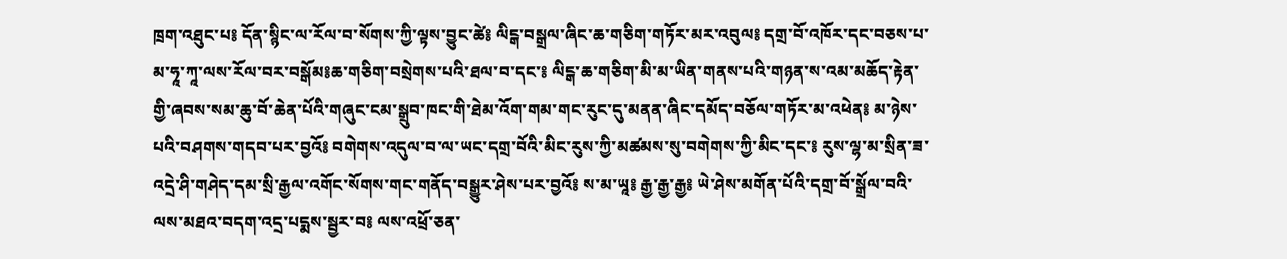ཁྲག་འཐུང་པ༔ དོན་སྙིང་ལ་རོལ་བ་སོགས་ཀྱི་ལྟས་བྱུང་ཚེ༔ ལིངྒ་བསྒྲལ་ཞིང་ཆ་གཅིག་གཏོར་མར་འབུལ༔ དགྲ་བོ་འཁོར་དང་བཅས་པ་མ་ཧཱ་ཀཱ་ལས་རོལ་བར་བསྒོམ༔ཆ་གཅིག་བསྲེགས་པའི་ཐལ་བ་དང་༔ ལིངྒ་ཆ་གཅིག་མི་མ་ཡིན་གནས་པའི་གཉན་ས་འམ་མཆོད་རྟེན་གྱི་ཞབས་སམ་ཆུ་བོ་ཆེན་པོའི་གཞུང་ངམ་སྒྲུབ་ཁང་གི་ཐེམ་འོག་གམ་གང་རུང་དུ་མནན་ཞིང་དམོད་བཅོལ་གཏོར་མ་འཕེན༔ མ་ཉེས་པའི་བཤགས་གདབ་པར་བྱའོ༔ བགེགས་འདུལ་བ་ལ་ཡང་དགྲ་བོའི་མིང་རུས་ཀྱི་མཚམས་སུ་བགེགས་ཀྱི་མིང་དང་༔ རུས་ལྷ་མ་སྲིན་ཟ་འདྲེ་ཤི་གཤེད་དམ་སྲི་རྒྱལ་འགོང་སོགས་གང་གནོད་བསྒྱུར་ཤེས་པར་བྱའོ༔ ས་མ་ཡཱ༔ རྒྱ་རྒྱ་རྒྱ༔ ཡེ་ཤེས་མགོན་པོའི་དགྲ་བོ་སྒྲོལ་བའི་ལས་མཐའ་བདག་འདྲ་པདྨས་སྦྱར་བ༔ ལས་འཕྲོ་ཅན་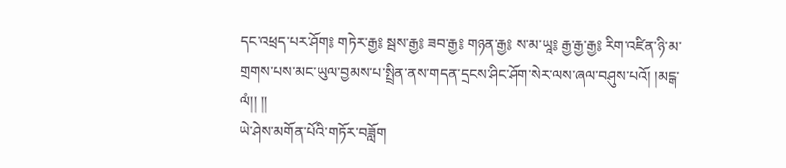དང་འཕྲད་པར་ཤོག༔ གཏེར་རྒྱ༔ སྦས་རྒྱ༔ ཟབ་རྒྱ༔ གཉན་རྒྱ༔ ས་མ་ཡཱ༔ རྒྱ་རྒྱ་རྒྱ༔ རིག་འཛིན་ཉི་མ་གྲགས་པས་མང་ཡུལ་བྱམས་པ་སྤྲིན་ནས་གདན་དྲངས་ཤིང་ཤོག་སེར་ལས་ཞལ་བཤུས་པའོ། །མངྒ་ལཾ།། །།
ཡེ་ཤེས་མགོན་པོའི་གཏོར་བཟློག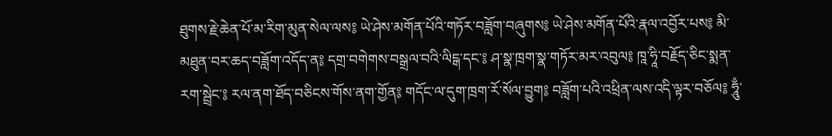ཐུགས་རྗེ་ཆེན་པོ་མ་རིག་མུན་སེལ་ལས༔ ཡེ་ཤེས་མགོན་པོའི་གཏོར་བཟློག་བཞུགས༔ ཡེ་ཤེས་མགོན་པོའི་རྣལ་འབྱོར་པས༔ མི་མཐུན་བར་ཆད་བཟློག་འདོད་ན༔ དགྲ་བགེགས་བསྒྲལ་བའི་ལིངྒ་དང་༔ ཤ་སྣ་ཁྲག་སྣ་གཏོར་མར་འབུལ༔ ཁཱ་ཧཱི་བརྗོད་ཅིང་སྨན་རག་སྦྲེང་༔ རལ་ནག་ཐོད་བཅིངས་གོས་ནག་གྱོན༔ གདོང་ལ་དུག་ཁྲག་རོ་སོལ་བྱུག༔ བཟློག་པའི་འཕྲིན་ལས་འདི་ལྟར་བཅོལ༔ ཧཱུྃ་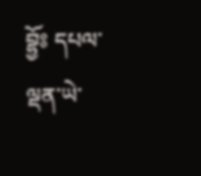བྷྱོཿ དཔལ་ལྡན་ཡེ་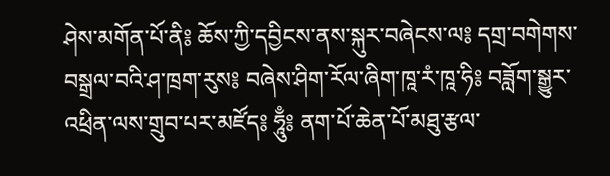ཤེས་མགོན་པོ་ནི༔ ཆོས་ཀྱི་དབྱིངས་ནས་སྐུར་བཞེངས་ལ༔ དགྲ་བགེགས་བསྒྲལ་བའི་ཤ་ཁྲག་རུས༔ བཞེས་ཤིག་རོལ་ཞིག་ཁཱ་རཾ་ཁཱ་ཧི༔ བཟློག་སྒྱུར་འཕྲིན་ལས་གྲུབ་པར་མཛོད༔ ཧཱུྃ༔ ནག་པོ་ཆེན་པོ་མཐུ་རྩལ་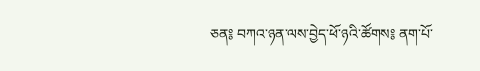ཅན༔ བཀའ་ཉན་ལས་བྱེད་ཕོ་ཉའི་ཚོགས༔ ནག་པོ་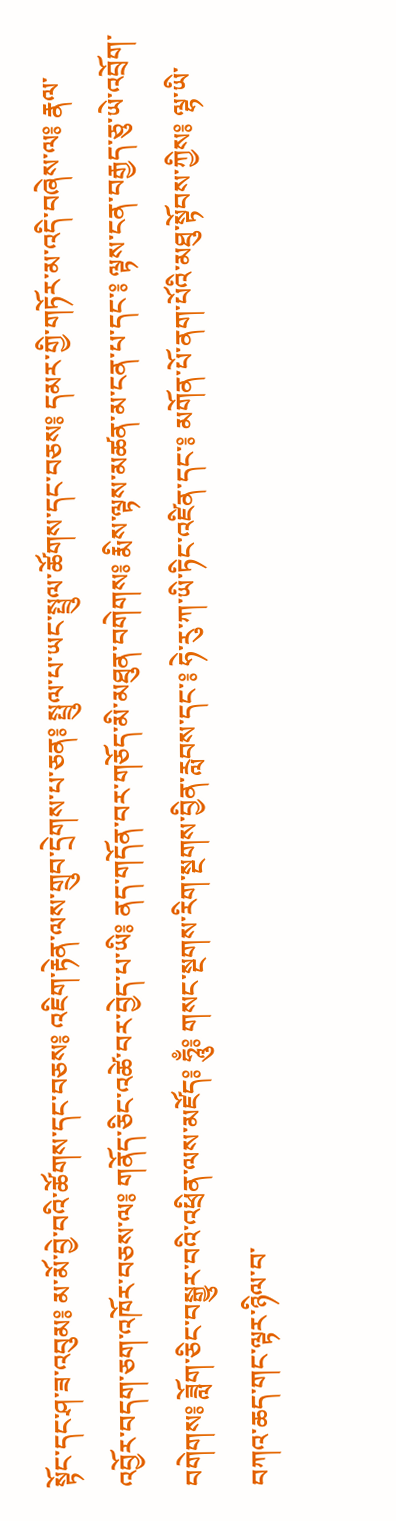སྟོང་དང་ཤ་ཟ་འབུམ༔ མ་མོ་བྱེ་བའི་ཚོགས་དང་བཅས༔ འཇིག་རྟེན་ལས་གྲུབ་དྲེགས་པ་ཅན༔ སྤྲུལ་པ་ཡང་སྤྲུལ་ཚོགས་དང་བཅས༔ དམར་གྱི་གཏོར་མ་འདི་བཞེས་ལ༔ རྣལ་འབྱོར་བདག་ཅག་འཁོར་བཅས་ལ༔ གནོད་ཅིང་འཚེ་བར་བྱེད་པ་ཡི༔ ནད་གདོན་བར་གཅོད་མི་མཐུན་བགེགས༔ རྨིས་ལྟས་མཚན་མ་ངན་པ་དང་༔ ལྟས་ངན་བརྒྱད་ཅུ་ཡེ་འབྲོག་བགེགས༔ ཟློག་ཅིང་བསྒྱུར་བའི་འཕྲིན་ལས་མཛོད༔ ཧཱུྃ༔ གསང་སྔགས་རིག་སྔགས་བྱིན་རླབས་དང་༔ ཧེ་རུ་ཀ་ཡི་ཏིང་འཛིན་དང་༔ མགོན་པོ་ནག་པོའི་མཐུ་སྟོབས་ཀྱིས༔ ལྷ་ཡི་བཀའ་ཆད་གང་ལྟར་ཉིལ་བ་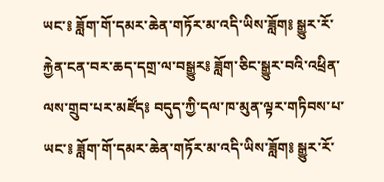ཡང་༔ ཟློག་གོ་དམར་ཆེན་གཏོར་མ་འདི་ཡིས་ཟློག༔ སྒྱུར་རོ་རྐྱེན་ངན་བར་ཆད་དགྲ་ལ་བསྒྱུར༔ ཟློག་ཅིང་སྒྱུར་བའི་འཕྲིན་ལས་གྲུབ་པར་མཛོད༔ བདུད་ཀྱི་དལ་ཁ་མུན་ལྟར་གཏིབས་པ་ཡང་༔ ཟློག་གོ་དམར་ཆེན་གཏོར་མ་འདི་ཡིས་ཟློག༔ སྒྱུར་རོ་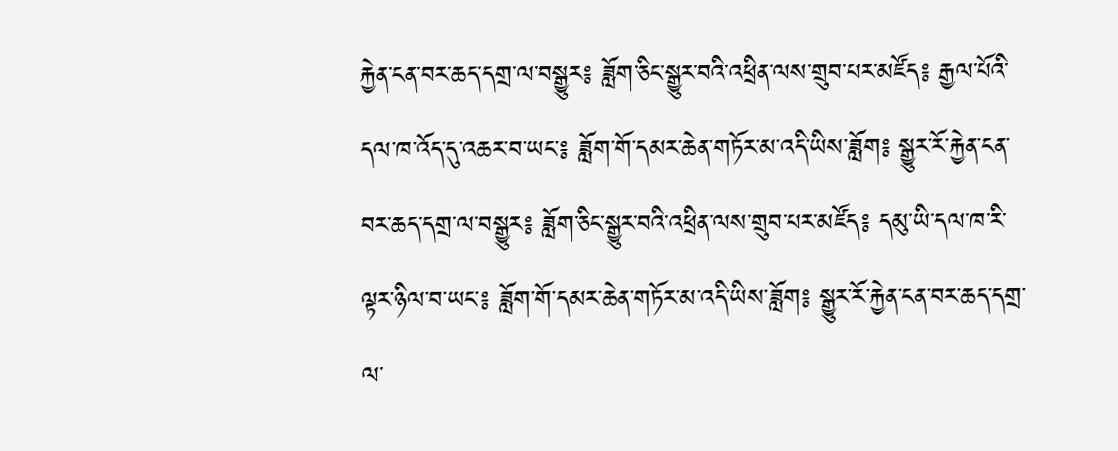རྐྱེན་ངན་བར་ཆད་དགྲ་ལ་བསྒྱུར༔ ཟློག་ཅིང་སྒྱུར་བའི་འཕྲིན་ལས་གྲུབ་པར་མཛོད༔ རྒྱལ་པོའི་དལ་ཁ་འོད་དུ་འཆར་བ་ཡང་༔ ཟློག་གོ་དམར་ཆེན་གཏོར་མ་འདི་ཡིས་ཟློག༔ སྒྱུར་རོ་རྐྱེན་ངན་བར་ཆད་དགྲ་ལ་བསྒྱུར༔ ཟློག་ཅིང་སྒྱུར་བའི་འཕྲིན་ལས་གྲུབ་པར་མཛོད༔ དམུ་ཡི་དལ་ཁ་རི་ལྟར་ཉིལ་བ་ཡང་༔ ཟློག་གོ་དམར་ཆེན་གཏོར་མ་འདི་ཡིས་ཟློག༔ སྒྱུར་རོ་རྐྱེན་ངན་བར་ཆད་དགྲ་ལ་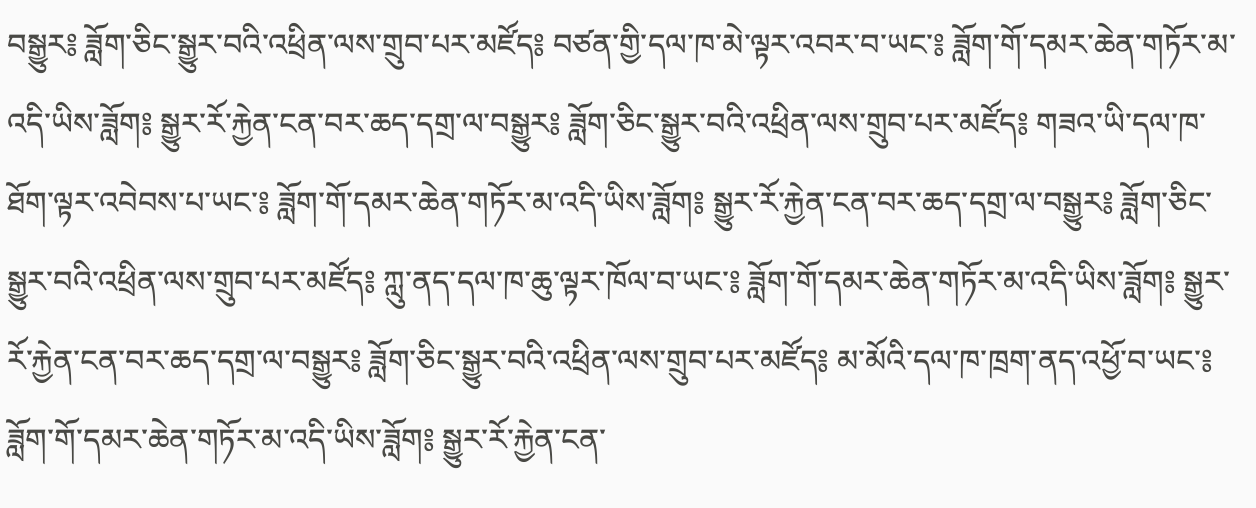བསྒྱུར༔ ཟློག་ཅིང་སྒྱུར་བའི་འཕྲིན་ལས་གྲུབ་པར་མཛོད༔ བཙན་གྱི་དལ་ཁ་མེ་ལྟར་འབར་བ་ཡང་༔ ཟློག་གོ་དམར་ཆེན་གཏོར་མ་འདི་ཡིས་ཟློག༔ སྒྱུར་རོ་རྐྱེན་ངན་བར་ཆད་དགྲ་ལ་བསྒྱུར༔ ཟློག་ཅིང་སྒྱུར་བའི་འཕྲིན་ལས་གྲུབ་པར་མཛོད༔ གཟའ་ཡི་དལ་ཁ་ཐོག་ལྟར་འབེབས་པ་ཡང་༔ ཟློག་གོ་དམར་ཆེན་གཏོར་མ་འདི་ཡིས་ཟློག༔ སྒྱུར་རོ་རྐྱེན་ངན་བར་ཆད་དགྲ་ལ་བསྒྱུར༔ ཟློག་ཅིང་སྒྱུར་བའི་འཕྲིན་ལས་གྲུབ་པར་མཛོད༔ ཀླུ་ནད་དལ་ཁ་ཆུ་ལྟར་ཁོལ་བ་ཡང་༔ ཟློག་གོ་དམར་ཆེན་གཏོར་མ་འདི་ཡིས་ཟློག༔ སྒྱུར་རོ་རྐྱེན་ངན་བར་ཆད་དགྲ་ལ་བསྒྱུར༔ ཟློག་ཅིང་སྒྱུར་བའི་འཕྲིན་ལས་གྲུབ་པར་མཛོད༔ མ་མོའི་དལ་ཁ་ཁྲག་ནད་འཕྱོ་བ་ཡང་༔ ཟློག་གོ་དམར་ཆེན་གཏོར་མ་འདི་ཡིས་ཟློག༔ སྒྱུར་རོ་རྐྱེན་ངན་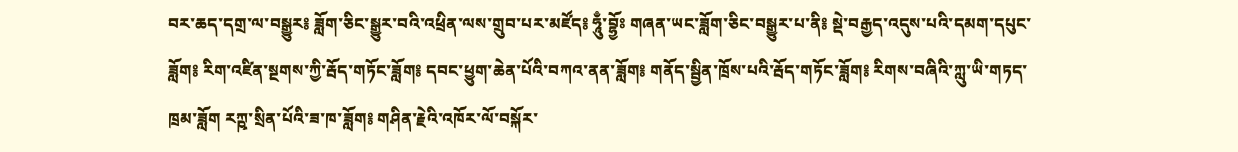བར་ཆད་དགྲ་ལ་བསྒྱུར༔ ཟློག་ཅིང་སྒྱུར་བའི་འཕྲིན་ལས་གྲུབ་པར་མཛོད༔ ཧཱུྃ་བྷྱོཿ གཞན་ཡང་ཟློག་ཅིང་བསྒྱུར་པ་ནི༔ སྡེ་བརྒྱད་འདུས་པའི་དམག་དཔུང་ཟློག༔ རིག་འཛིན་སྔགས་ཀྱི་རྦོད་གཏོང་ཟློག༔ དབང་ཕྱུག་ཆེན་པོའི་བཀའ་ནན་ཟློག༔ གནོད་སྦྱིན་ཁྲོས་པའི་རྦོད་གཏོང་ཟློག༔ རིགས་བཞིའི་ཀླུ་ཡི་གཏད་ཁྲམ་ཟློག རཀྵ་སྲིན་པོའི་ཟ་ཁ་ཟློག༔ གཤིན་རྗེའི་འཁོར་ལོ་བསྐོར་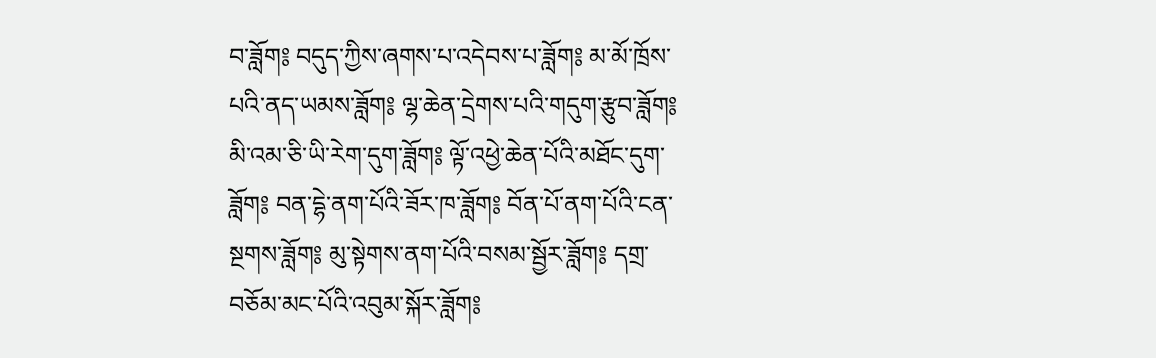བ་ཟློག༔ བདུད་ཀྱིས་ཞགས་པ་འདེབས་པ་ཟློག༔ མ་མོ་ཁྲོས་པའི་ནད་ཡམས་ཟློག༔ ལྷ་ཆེན་དྲེགས་པའི་གདུག་རྩུབ་ཟློག༔ མི་འམ་ཅི་ཡི་རེག་དུག་ཟློག༔ ལྟོ་འཕྱེ་ཆེན་པོའི་མཐོང་དུག་ཟློག༔ བན་དྷེ་ནག་པོའི་ཟོར་ཁ་ཟློག༔ བོན་པོ་ནག་པོའི་ངན་སྔགས་ཟློག༔ མུ་སྟེགས་ནག་པོའི་བསམ་སྦྱོར་ཟློག༔ དགྲ་བཅོམ་མང་པོའི་འབུམ་སྐོར་ཟློག༔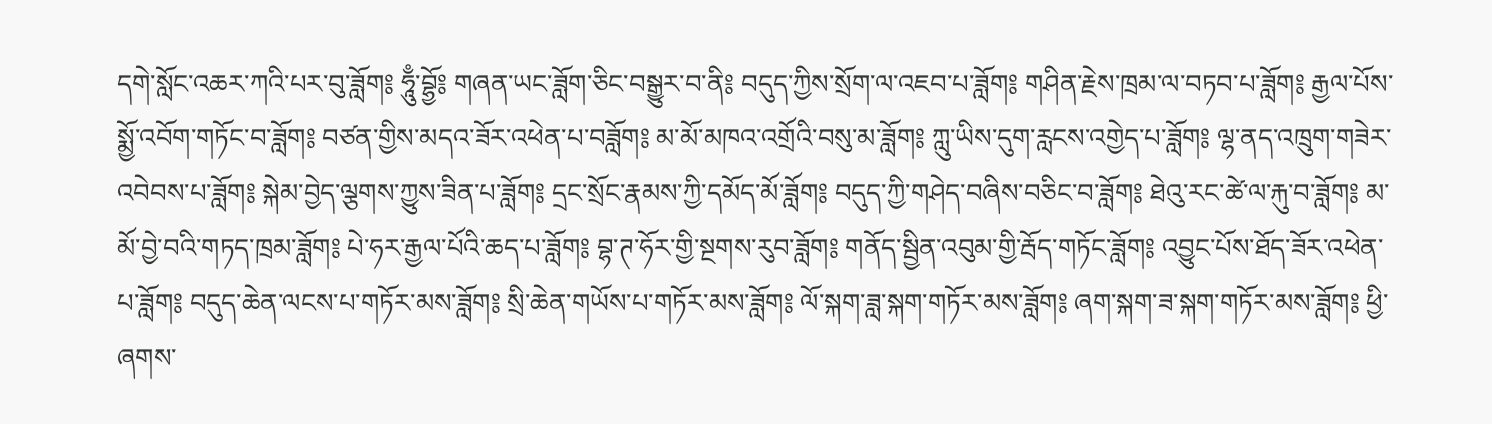དགེ་སློང་འཆར་ཀའི་པར་བུ་ཟློག༔ ཧཱུྃ་བྷྱོ༔ གཞན་ཡང་ཟློག་ཅིང་བསྒྱུར་བ་ནི༔ བདུད་ཀྱིས་སྲོག་ལ་འཇབ་པ་ཟློག༔ གཤིན་རྗེས་ཁྲམ་ལ་བཏབ་པ་ཟློག༔ རྒྱལ་པོས་སྨྱོ་འབོག་གཏོང་བ་ཟློག༔ བཙན་གྱིས་མདའ་ཟོར་འཕེན་པ་བཟློག༔ མ་མོ་མཁའ་འགྲོའི་བསུ་མ་ཟློག༔ ཀླུ་ཡིས་དུག་རླངས་འགྱེད་པ་ཟློག༔ ལྷ་ནད་འཁྲུག་གཟེར་འབེབས་པ་ཟློག༔ སྐེམ་བྱེད་ལྕགས་ཀྱུས་ཟིན་པ་ཟློག༔ དྲང་སྲོང་རྣམས་ཀྱི་དམོད་མོ་ཟློག༔ བདུད་ཀྱི་གཤེད་བཞིས་བཅིང་བ་ཟློག༔ ཐེའུ་རང་ཚེ་ལ་རྐུ་བ་ཟློག༔ མ་མོ་བྱེ་བའི་གཏད་ཁྲམ་ཟློག༔ པེ་ཧར་རྒྱལ་པོའི་ཆད་པ་ཟློག༔ བྷ་ཊ་ཧོར་གྱི་སྔགས་རུབ་ཟློག༔ གནོད་སྦྱིན་འབུམ་གྱི་རྦོད་གཏོང་ཟློག༔ འབྱུང་པོས་ཐོད་ཟོར་འཕེན་པ་ཟློག༔ བདུད་ཆེན་ལངས་པ་གཏོར་མས་ཟློག༔ སྲི་ཆེན་གཡོས་པ་གཏོར་མས་ཟློག༔ ལོ་སྐག་ཟླ་སྐག་གཏོར་མས་ཟློག༔ ཞག་སྐག་ཟ་སྐག་གཏོར་མས་ཟློག༔ ཕྱི་ཞགས་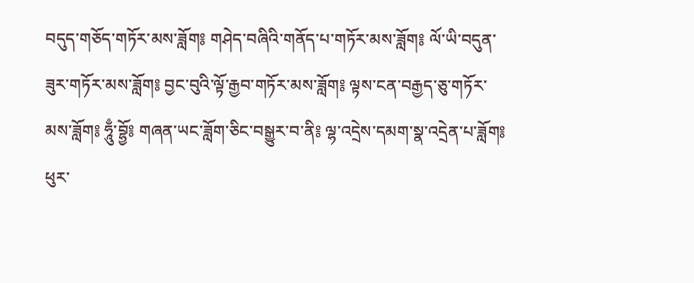བདུད་གཅོད་གཏོར་མས་ཟློག༔ གཤེད་བཞིའི་གནོད་པ་གཏོར་མས་ཟློག༔ ལོ་ཡི་བདུན་ཟུར་གཏོར་མས་ཟློག༔ བྱང་བུའི་ལྟོ་རྒྱབ་གཏོར་མས་ཟློག༔ ལྟས་ངན་བརྒྱད་ཅུ་གཏོར་མས་ཟློག༔ ཧཱུྃ་བྷྱོ༔ གཞན་ཡང་ཟློག་ཅིང་བསྒྱུར་བ་ནི༔ ལྷ་འདྲེས་དམག་སྣ་འདྲེན་པ་ཟློག༔ ཕུར་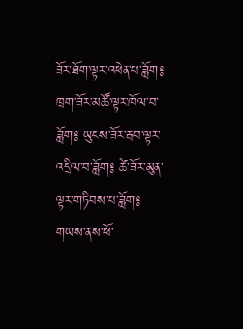ཟོར་ཐོག་ལྟར་འཕེན་པ་ཟློག༔ ཁྲག་ཟོར་མཚོ་ལྟར་ཁོལ་བ་ཟློག༔ ཡུངས་ཟོར་རྦབ་ལྟར་འདྲིལ་བ་ཟློག༔ ཚེ་ཟོར་མུན་ལྟར་གཏིབས་པ་ཟློག༔ གཡས་ནས་ཕོ་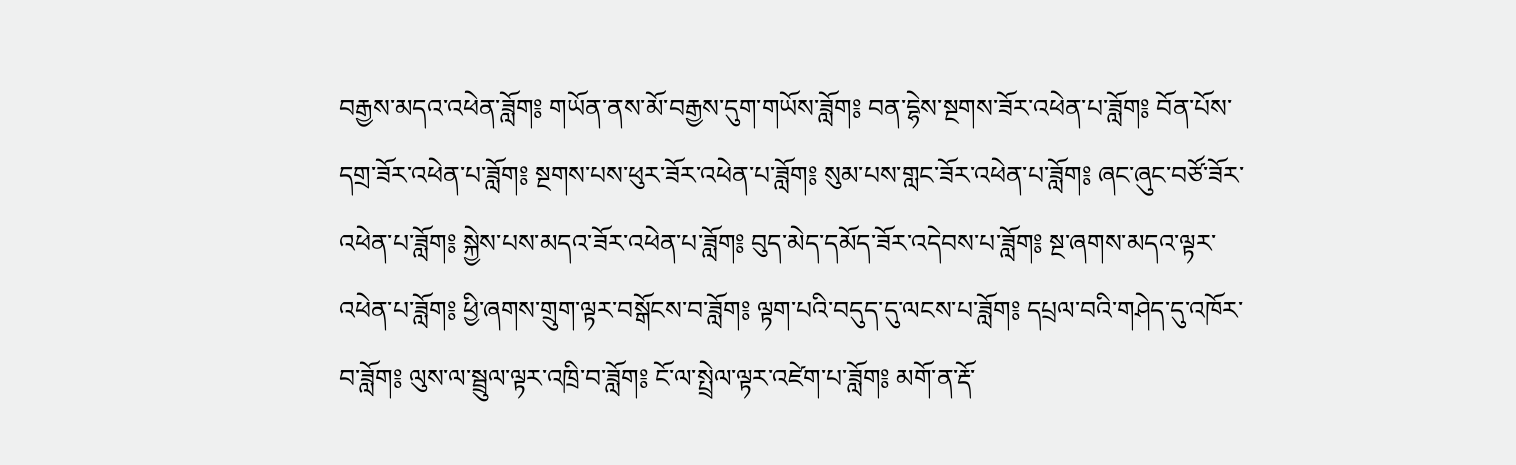བརྒྱས་མདའ་འཕེན་ཟློག༔ གཡོན་ནས་མོ་བརྒྱས་དུག་གཡོས་ཟློག༔ བན་དྷེས་སྔགས་ཟོར་འཕེན་པ་ཟློག༔ བོན་པོས་དགྲ་ཟོར་འཕེན་པ་ཟློག༔ སྔགས་པས་ཕུར་ཟོར་འཕེན་པ་ཟློག༔ སུམ་པས་གླང་ཟོར་འཕེན་པ་ཟློག༔ ཞང་ཞུང་བཙོ་ཟོར་འཕེན་པ་ཟློག༔ སྐྱེས་པས་མདའ་ཟོར་འཕེན་པ་ཟློག༔ བུད་མེད་དམོད་ཟོར་འདེབས་པ་ཟློག༔ སྔ་ཞགས་མདའ་ལྟར་འཕེན་པ་ཟློག༔ ཕྱི་ཞགས་གྲུག་ལྟར་བསྒོངས་བ་ཟློག༔ ལྟག་པའི་བདུད་དུ་ལངས་པ་ཟློག༔ དཔྲལ་བའི་གཤེད་དུ་འཁོར་བ་ཟློག༔ ལུས་ལ་སྦྲུལ་ལྟར་འཁྲི་བ་ཟློག༔ ངོ་ལ་སྤྲེལ་ལྟར་འཛེག་པ་ཟློག༔ མགོ་ན་རྡོ་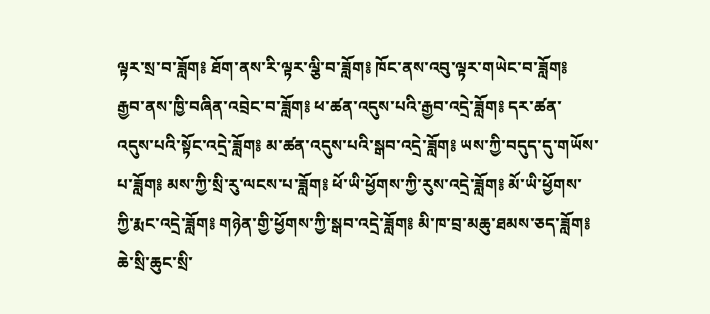ལྟར་སྲ་བ་ཟློག༔ ཐོག་ནས་རི་ལྟར་ལྕི་བ་ཟློག༔ ཁོང་ནས་འབུ་ལྟར་གཡེང་བ་ཟློག༔ རྒྱབ་ནས་ཁྱི་བཞིན་འབྲེང་བ་ཟློག༔ ཕ་ཚན་འདུས་པའི་རྒྱབ་འདྲེ་ཟློག༔ དར་ཚན་འདུས་པའི་སྟོང་འདྲེ་ཟློག༔ མ་ཚན་འདུས་པའི་སྒབ་འདྲེ་ཟློག༔ ཡས་ཀྱི་བདུད་དུ་གཡོས་པ་ཟློག༔ མས་ཀྱི་སྲི་རུ་ལངས་པ་ཟློག༔ ཕོ་ཡི་ཕྱོགས་ཀྱི་རུས་འདྲེ་ཟློག༔ མོ་ཡི་ཕྱོགས་ཀྱི་རྨང་འདྲེ་ཟློག༔ གཉེན་གྱི་ཕྱོགས་ཀྱི་སྒབ་འདྲེ་ཟློག༔ མི་ཁ་བྲ་མཆུ་ཐམས་ཅད་ཟློག༔ ཆེ་སྲི་ཆུང་སྲི་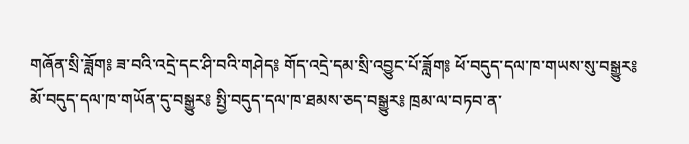གཞོན་སྲི་ཟློག༔ ཟ་བའི་འདྲེ་དང་ཤི་བའི་གཤེད༔ གོད་འདྲེ་དམ་སྲི་འབྱུང་པོ་ཟློག༔ ཕོ་བདུད་དལ་ཁ་གཡས་སུ་བསྒྱུར༔ མོ་བདུད་དལ་ཁ་གཡོན་དུ་བསྒྱུར༔ སྤྱི་བདུད་དལ་ཁ་ཐམས་ཅད་བསྒྱུར༔ ཁྲམ་ལ་བཏབ་ན་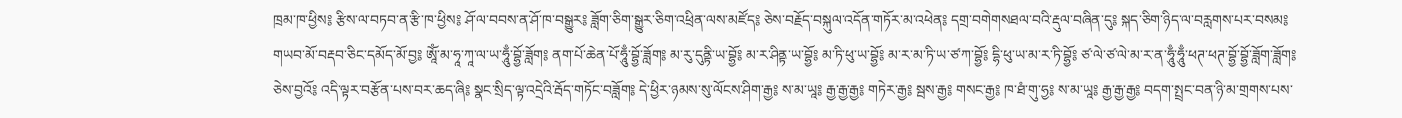ཁྲམ་ཁ་ཕྱིས༔ རྩིས་ལ་བཏབ་ན་རྩི་ཁ་ཕྱིས༔ ཤོ་ལ་བབས་ན་ཤོ་ཁ་བསྒྱུར༔ ཟློག་ཅིག་སྒྱུར་ཅིག་འཕྲིན་ལས་མཛོད༔ ཅེས་བརྗོད་བསྐུལ་འདོན་གཏོར་མ་འཕེན༔ དགྲ་བགེགསཐལ་བའི་རྡུལ་བཞིན་དུ༔ སྐད་ཅིག་ཉིད་ལ་བརླགས་པར་བསམ༔ གཡབ་མོ་བརྡབ་ཅིང་དམོད་མོ་བྱ༔ ཨཱོཾ་མ་ཧཱ་ཀཱ་ལ་ཡ་ཧཱུྃ་བྷྱོ་ཟློག༔ ནག་པོ་ཆེན་པོ་ཧཱུྃ་བྷྱོ་ཟློག༔ མ་རུ་དུནྟི་ཡ་བྷྱོ༔ མ་ར་ཤིནྟ་ཡ་བྷྱོ༔ མ་ཏི་ཕུ་ཡ་བྷྱོ༔ མ་ར་མ་ཏི་ཡ་ཙ་ཀ་བྷྱོ༔ དྷི་ཕུ་ཡ་མ་ར་ཏི་བྷྱོ༔ ཙ་ལེ་ཙ་ལེ་མ་ར་ན་ཧཱུྃ་ཧཱུྃ་ཕཊ་ཕཊ་བྷྱོ་བྷྱོ་ཟློག་ཟློག༔ ཅེས་བྱའོ༔ འདི་ལྟར་བརྩོན་པས་བར་ཆད་ཞི༔ སྣང་སྲིད་ལྟ་འདྲེའི་རྦོད་གཏོང་བཟློག༔ དེ་ཕྱིར་ཉམས་སུ་ལོངས་ཤིག་རྒྱ༔ ས་མ་ཡཱ༔ རྒྱ་རྒྱ་རྒྱ༔ གཏེར་རྒྱ༔ སྦས་རྒྱ༔ གསང་རྒྱ༔ ཁ་ཐཾ་གུ་ཧྱ༔ ས་མ་ཡཱ༔ རྒྱ་རྒྱ་རྒྱ༔ བདག་སྤྲང་བན་ཉི་མ་གྲགས་པས་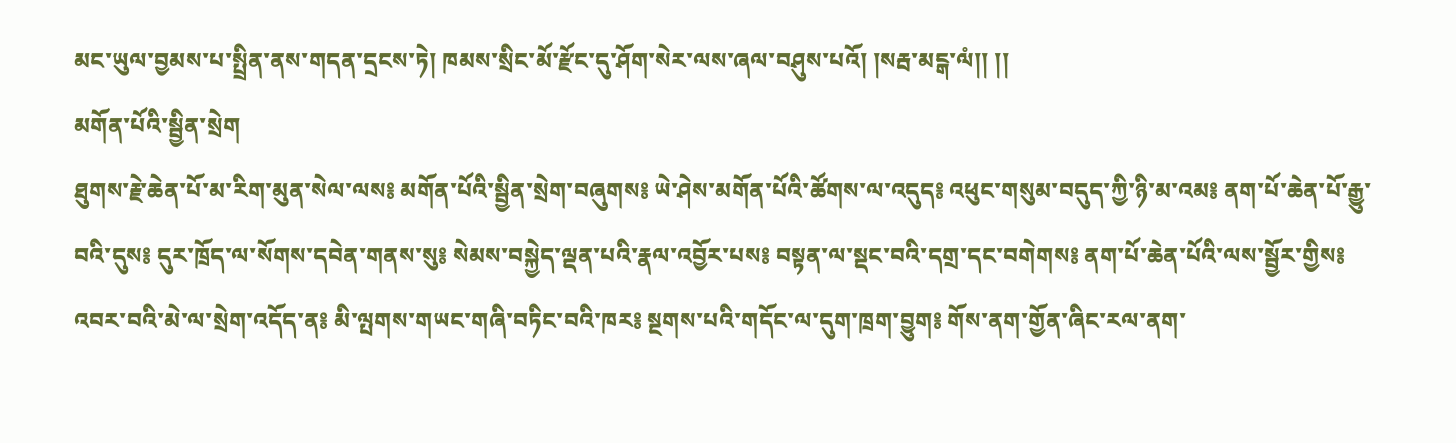མང་ཡུལ་བྱམས་པ་སྤྲིན་ནས་གདན་དྲངས་ཏེ། ཁམས་སྲིང་མོ་རྫོང་དུ་ཤོག་སེར་ལས་ཞལ་བཤུས་པའོ། །སརྦ་མངྒ་ལཾ།། །།
མགོན་པོའི་སྦྱིན་སྲེག
ཐུགས་རྗེ་ཆེན་པོ་མ་རིག་མུན་སེལ་ལས༔ མགོན་པོའི་སྦྱིན་སྲེག་བཞུགས༔ ཡེ་ཤེས་མགོན་པོའི་ཚོགས་ལ་འདུད༔ འཕུང་གསུམ་བདུད་ཀྱི་ཉི་མ་འམ༔ ནག་པོ་ཆེན་པོ་རྒྱུ་བའི་དུས༔ དུར་ཁྲོད་ལ་སོགས་དབེན་གནས་སུ༔ སེམས་བསྐྱེད་ལྡན་པའི་རྣལ་འབྱོར་པས༔ བསྟན་ལ་སྡང་བའི་དགྲ་དང་བགེགས༔ ནག་པོ་ཆེན་པོའི་ལས་སྦྱོར་གྱིས༔ འབར་བའི་མེ་ལ་སྲེག་འདོད་ན༔ མི་ལྤགས་གཡང་གཞི་བཏིང་བའི་ཁར༔ སྔགས་པའི་གདོང་ལ་དུག་ཁྲག་བྱུག༔ གོས་ནག་གྱོན་ཞིང་རལ་ནག་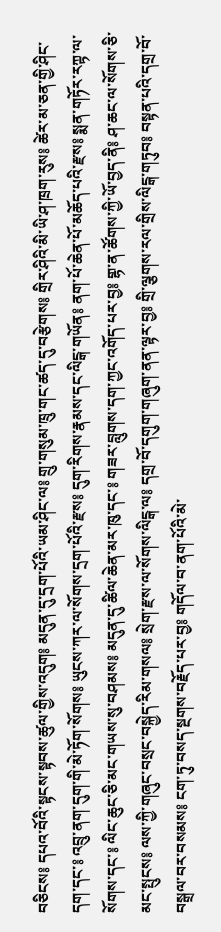བཅིངས༔ དཔའ་བོའི་སྟངས་སྟབས་ཚུལ་གྱིས་འདུག༔ མདུན་དུ་དྲག་པོའི་ཡམ་ཤིང་ལ༔ གྲུ་གསུམ་ཁྲུ་གང་ཚད་དུ་བརྩེགས༔ གྲིར་ཤིའི་མི་ཡི་ཤ་ཁྲག་རུས༔ ཚེར་མ་ཅན་གྱི་ཤིང་དག་དང་༔ འབྲུ་ནག་དུག་གི་མེ་ཏོག་སོགས༔ ཡུངས་ཀར་ལ་སོགས་དྲག་པོའི་རྫས༔ དུག་རིགས་རྣམས་དང་ལིངྒ་གཡོན༔ ནག་པོ་ཆེན་པོ་མཆོད་པའི་རྫས༔ སྨན་གཏོར་རཀྟ་ལ་སོགས་དང་༔ ལིང་ཆུང་ཅི་མང་གཡས་སུ་བཤམས༔ མདུན་དུ་ཚིལ་ཆེན་མར་ཁུ་དང་༔ གཟར་བླུགས་དག་ཀྱང་འགོད་པར་བྱ༔ གྷ་ན་ཚོགས་ཀྱི་ཡོ་བྱད་ནི༔ ཤ་ཆང་ལ་སོགས་ཅི་མང་སྤུངས༔ ལས་ཀྱི་གཞུང་བསྲང་བསྐྱེད་རིམ་གསལ༔ སྲེག་རྫས་ལ་སོགས་ལིངྒ་ལ༔ དགྲ་བོ་དགུག་གཞུག་ནན་ལྟར་བྱ༔ གྲི་ལྕགས་རལ་གྲིས་ལིངྒ་གཏུབ༔ བསྟན་པའི་དགྲ་བོ་བསྒྲལ་བར་བསམས༔ ངག་ཏུ་བསད་སྔགས་བརྗོད་པར་བྱ༔ གདོལ་བ་ནག་པོའི་མེ་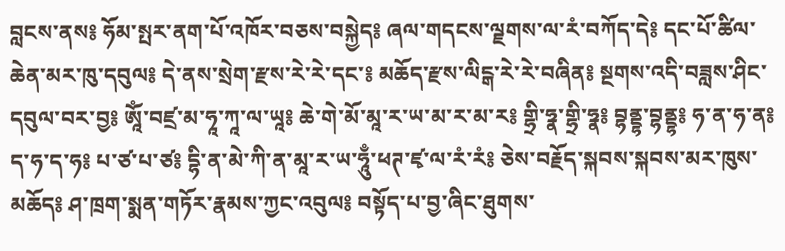བླངས་ནས༔ ཧོམ་སྤར་ནག་པོ་འཁོར་བཅས་བསྐྱེད༔ ཞལ་གདངས་ལྗགས་ལ་རཾ་བཀོད་དེ༔ དང་པོ་ཚིལ་ཆེན་མར་ཁུ་དབུལ༔ དེ་ནས་སྲེག་རྫས་རེ་རེ་དང་༔ མཆོད་རྫས་ལིངྒ་རེ་རེ་བཞིན༔ སྔགས་འདི་བཟླས་ཤིང་དབུལ་བར་བྱ༔ ཨཱོཾ་བཛྲ་མ་ཧཱ་ཀཱ་ལ་ཡཱ༔ ཆེ་གེ་མོ་མཱ་ར་ཡ་མ་ར་མ་ར༔ གྷྲི་ཧྣ་གྷྲི་ཧྣ༔ བྷནྡྷ་བྷནྡྷ༔ ཧ་ན་ཧ་ན༔ ད་ཧ་ད་ཧ༔ པ་ཙ་པ་ཙ༔ དྷི་ན་མེ་ཀི་ན་མཱ་ར་ཡ་ཧཱུྃ་ཕཊ་ཛྭ་ལ་རཾ་རཾ༔ ཅེས་བརྗོད་སྐབས་སྐབས་མར་ཁུས་མཆོད༔ ཤ་ཁྲག་སྨན་གཏོར་རྣམས་ཀྱང་འབུལ༔ བསྟོད་པ་བྱ་ཞིང་ཐུགས་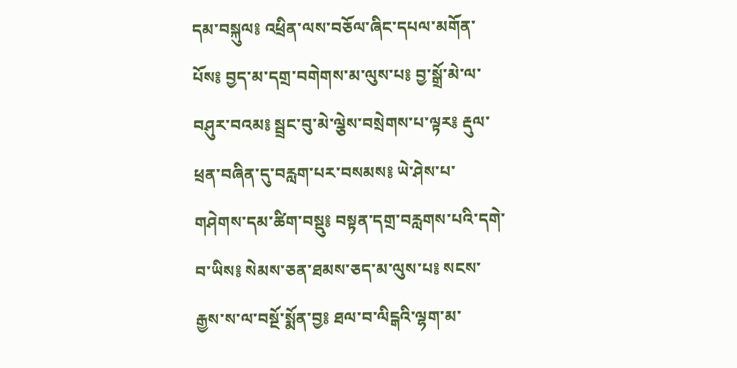དམ་བསྐུལ༔ འཕྲིན་ལས་བཅོལ་ཞིང་དཔལ་མགོན་པོས༔ བྱད་མ་དགྲ་བགེགས་མ་ལུས་པ༔ བྱ་སྒྲོ་མེ་ལ་བཤུར་བའམ༔ སྦྲང་བུ་མེ་ལྕེས་བསྲེགས་པ་ལྟར༔ རྡུལ་ཕྲན་བཞིན་དུ་བརླག་པར་བསམས༔ ཡེ་ཤེས་པ་གཤེགས་དམ་ཚིག་བསྡུ༔ བསྟན་དགྲ་བརླགས་པའི་དགེ་བ་ཡིས༔ སེམས་ཅན་ཐམས་ཅད་མ་ལུས་པ༔ སངས་རྒྱས་ས་ལ་བསྔོ་སྨོན་བྱ༔ ཐལ་བ་ལིངྒའི་ལྷག་མ་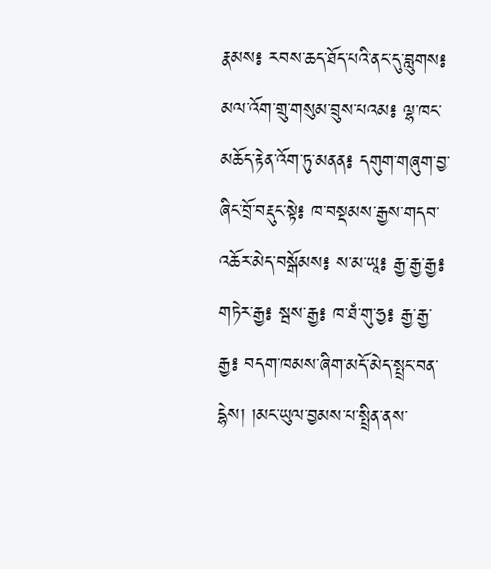རྣམས༔ རབས་ཆད་ཐོད་པའི་ནང་དུ་བླུགས༔ མལ་འོག་གྲུ་གསུམ་བྲུས་པའམ༔ ལྷ་ཁང་མཆོད་རྟེན་འོག་ཏུ་མནན༔ དགུག་གཞུག་བྱ་ཞིང་བྲོ་བརྡུང་སྟེ༔ ཁ་བསྡམས་རྒྱས་གདབ་འཆོར་མེད་བསྒོམས༔ ས་མ་ཡཱ༔ རྒྱ་རྒྱ་རྒྱ༔ གཏེར་རྒྱ༔ སྦས་རྒྱ༔ ཁ་ཐཾ་གུ་ཧྱ༔ རྒྱ་རྒྱ་རྒྱ༔ བདག་ཁམས་ཞིག་མདོ་མེད་སྤྲང་བན་དྷེས། །མང་ཡུལ་བྱམས་པ་སྤྲིན་ནས་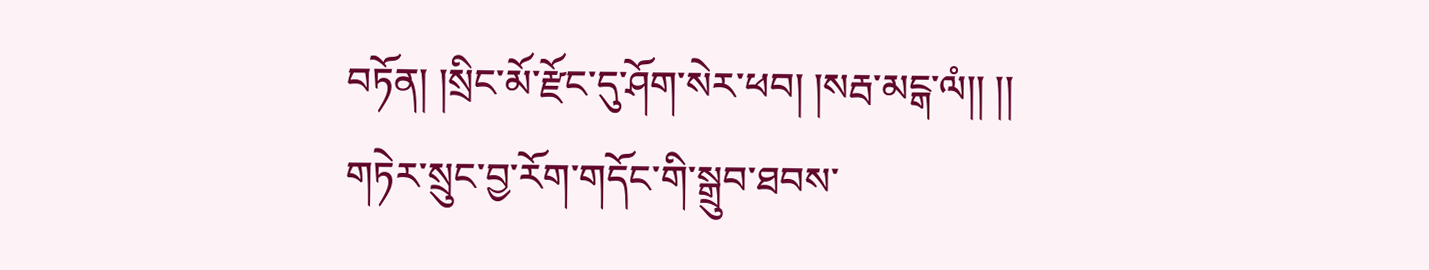བཏོན། །སྲིང་མོ་རྫོང་དུ་ཤོག་སེར་ཕབ། །སརྦ་མངྒ་ལཾ།། །།
གཏེར་སྲུང་བྱ་རོག་གདོང་གི་སྒྲུབ་ཐབས་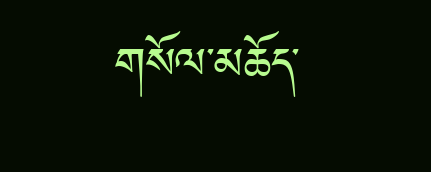གསོལ་མཆོད་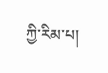ཀྱི་རིམ་པ།